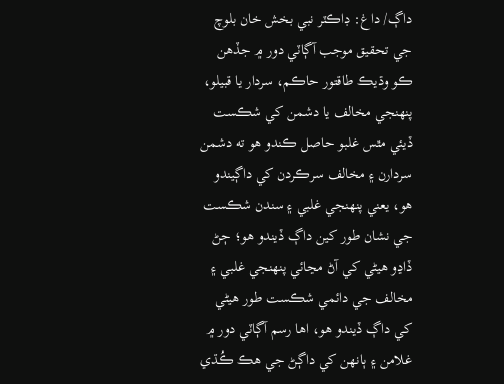داڳ/ داغ: ڊاڪٽر نبي بخش خان بلوچ جي تحقيق موجب آڳاٽي دور ۾ جڏهن ڪو وڌيڪ طاقتور حاڪم، سردار يا قبيلو، پنهنجي مخالف يا دشمن کي شڪست ڏيئي مٿس غلبو حاصل ڪندو هو ته دشمن سردارن ۽ مخالف سرڪردن کي داڳيندو هو، يعني پنهنجي غلبي ۽ سندن شڪست جي نشان طور کين داڳ ڏيندو هو؛ ڄڻ ڏاڍو هيڻي کي آڻ مڃائي پنهنجي غلبي ۽ مخالف جي دائمي شڪست طور هيڻي کي داڳ ڏيندو هو، اها رسم آڳاٽي دور ۾ غلامن ۽ ٻانهن کي داڳڻ جي هڪ ڪُڌي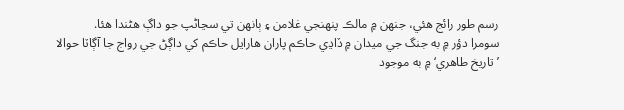رسم طور رائج هئي، جنهن ۾ مالڪ پنهنجي غلامن ۽ ٻانهن تي سڃاڻپ جو داڳ هڻندا هئا.
سومرا دؤر ۾ به جنگ جي ميدان ۾ ڏاڍي حاڪم پاران هارايل حاڪم کي داڳڻ جي رواج جا آڳاٽا حوالا ’تاريخ طاهري‘ ۾ به موجود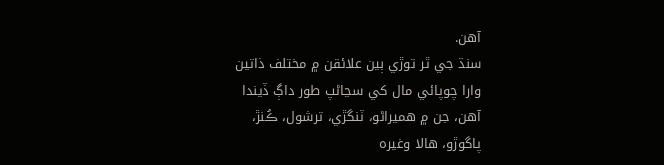آهن.
سنڌ جي ٿر توڙي ٻين علائقن ۾ مختلف ذاتين وارا چوپائي مال کي سڃاڻپ طور داڳ ڏيندا آهن، جن ۾ هميراڻو، ٽنگڙي، ترشول، ڪُنڙ، پاگوڙو، هالا وغيره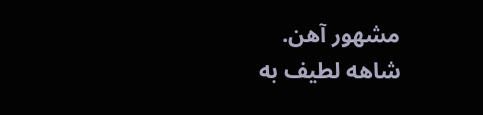مشهور آهن.
شاهه لطيف به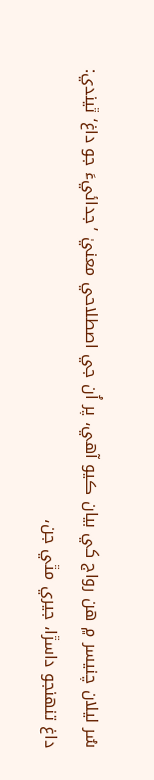سُر ليلان چنيسر ۾ هن رواج کي بيان ڪيو آهي، پر اُن جي اصطلاحي معنيٰ ’جدائيءَ جو داغ‘ ٿيندي:
داغ تنهنجو داسڙا، جيري مٿي جن،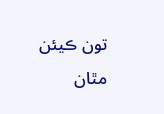تون ڪيئن مٿان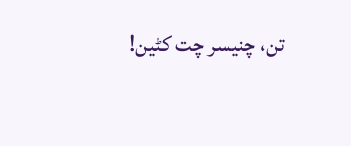تن، چنيسر چت کڻين!